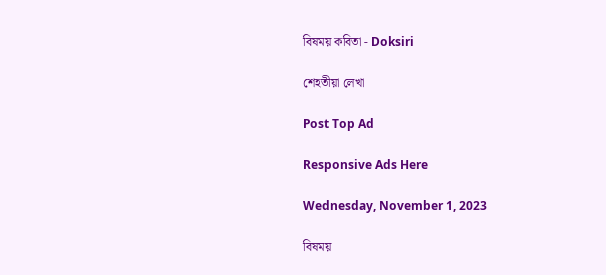বিষময় কবিতা - Doksiri

শেহতীয়া লেখা

Post Top Ad

Responsive Ads Here

Wednesday, November 1, 2023

বিষময়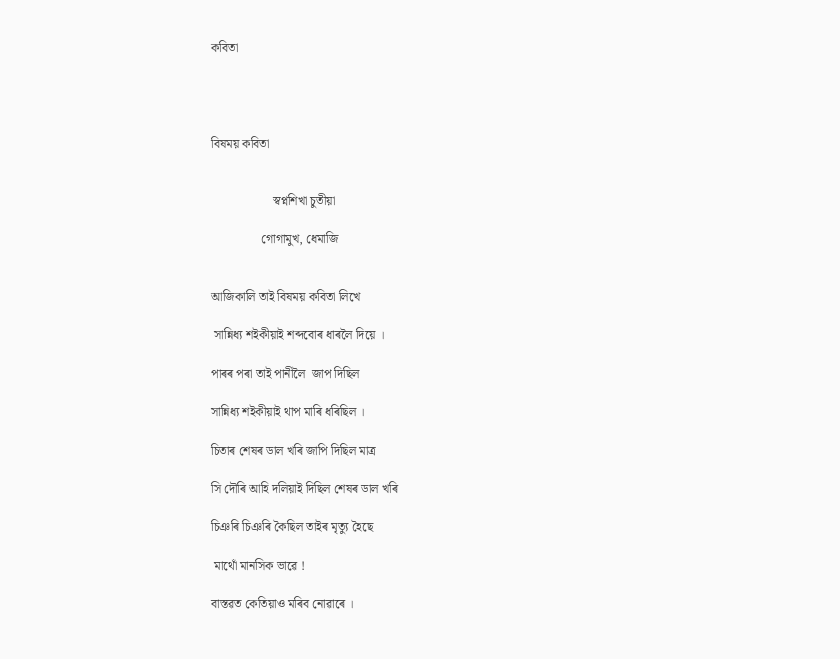কবিতা




বিষময় কবিতা


                    স্বপ্নশিখা চুতীয়া

                গোগামুখ, ধেমাজি


আজিকালি তাই বিষময় কবিতা লিখে

 সান্নিধ্য শইকীয়াই শব্দবোৰ ধাৰলৈ দিয়ে ।

পাৰৰ পৰা তাই পানীলৈ  জাপ দিছিল

সান্নিধ্য শইকীয়াই থাপ মাৰি ধৰিছিল ।

চিতাৰ শেষৰ ডাল খৰি জাপি দিছিল মাত্ৰ

সি দৌৰি আহি দলিয়াই দিছিল শেষৰ ডাল খৰি

চিঞৰি চিঞৰি কৈছিল তাইৰ মৃত্যু হৈছে

 মাথোঁ মানসিক ভাৱে !

বাস্তৱত কেতিয়াও মৰিব নোৱাৰে ।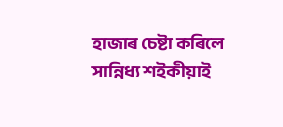হাজাৰ চেষ্টা কৰিলে সান্নিধ্য শইকীয়াই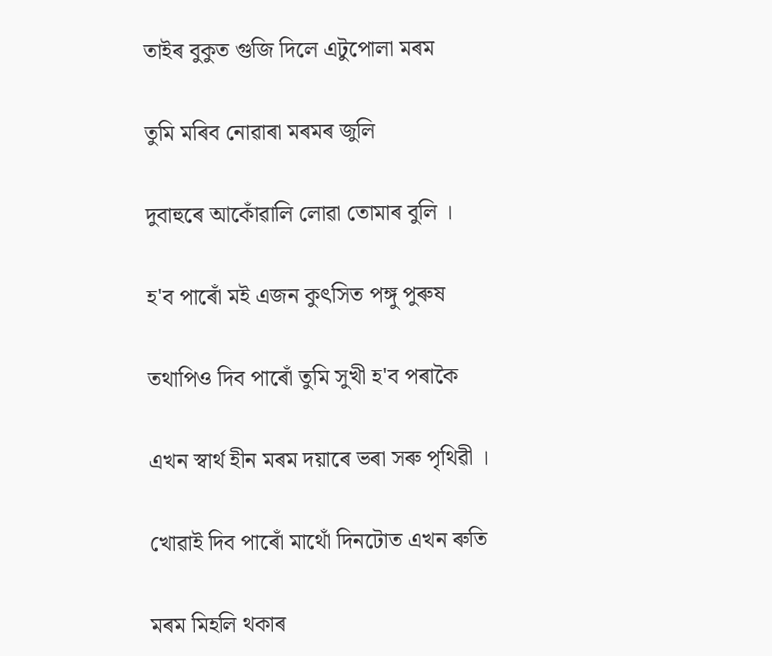তাইৰ বুকুত গুজি দিলে এটুপোলা মৰম

তুমি মৰিব নোৱাৰা মৰমৰ জুলি

দুবাহুৰে আকোঁৱালি লোৱা তোমাৰ বুলি ।

হ'ব পাৰোঁ মই এজন কুৎসিত পঙ্গু পুৰুষ

তথাপিও দিব পাৰোঁ তুমি সুখী হ'ব পৰাকৈ

এখন স্বাৰ্থ হীন মৰম দয়াৰে ভৰা সৰু পৃথিৱী ।

খোৱাই দিব পাৰোঁ মাথোঁ দিনটোত এখন ৰুতি

মৰম মিহলি থকাৰ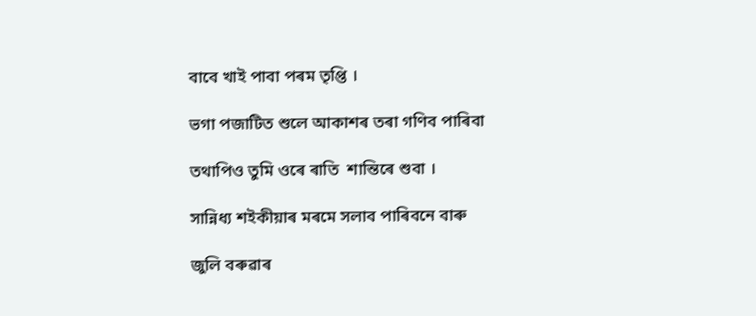বাবে খাই পাবা পৰম তৃপ্তি ।

ভগা পজাটিত শুলে আকাশৰ তৰা গণিব পাৰিবা

তথাপিও তুমি ওৰে ৰাতি  শান্তিৰে শুবা ।

সান্নিধ্য শইকীয়াৰ মৰমে সলাব পাৰিবনে বাৰু

জুলি বৰুৱাৰ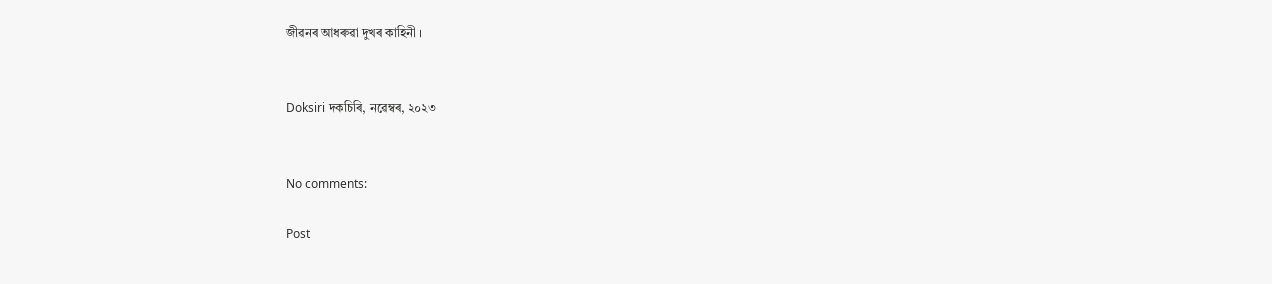জীৱনৰ আধৰুৱা দুখৰ কাহিনী ।


Doksiri দকচিৰি, নৱেম্বৰ, ২০২৩


No comments:

Post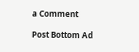a Comment

Post Bottom Ad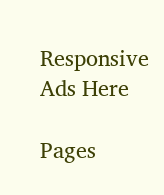Responsive Ads Here

Pages